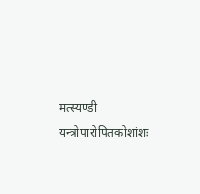मत्स्यण्डी
यन्त्रोपारोपितकोशांशः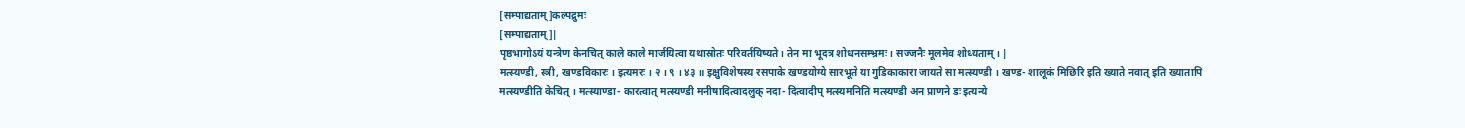[सम्पाद्यताम्]कल्पद्रुमः
[सम्पाद्यताम्]|
पृष्ठभागोऽयं यन्त्रेण केनचित् काले काले मार्जयित्वा यथास्रोतः परिवर्तयिष्यते। तेन मा भूदत्र शोधनसम्भ्रमः। सज्जनैः मूलमेव शोध्यताम्। |
मत्स्यण्डी, स्त्री, खण्डविकारः । इत्यमरः । २ । ९ । ४३ ॥ इक्षुविशेषस्य रसपाके खण्डयोग्ये सारभूते या गुडिकाकारा जायते सा मत्स्यण्डी । खण्ड- शालूकं मिछिरि इति ख्याते नवात् इति ख्यातापि मत्स्यण्डीति केचित् । मत्स्याण्डा- कारत्वात् मत्स्यण्डी मनीषादित्वादलुक् नदा- दित्वादीप् मत्स्यमनिति मत्स्यण्डी अन प्राणने डः इत्यन्ये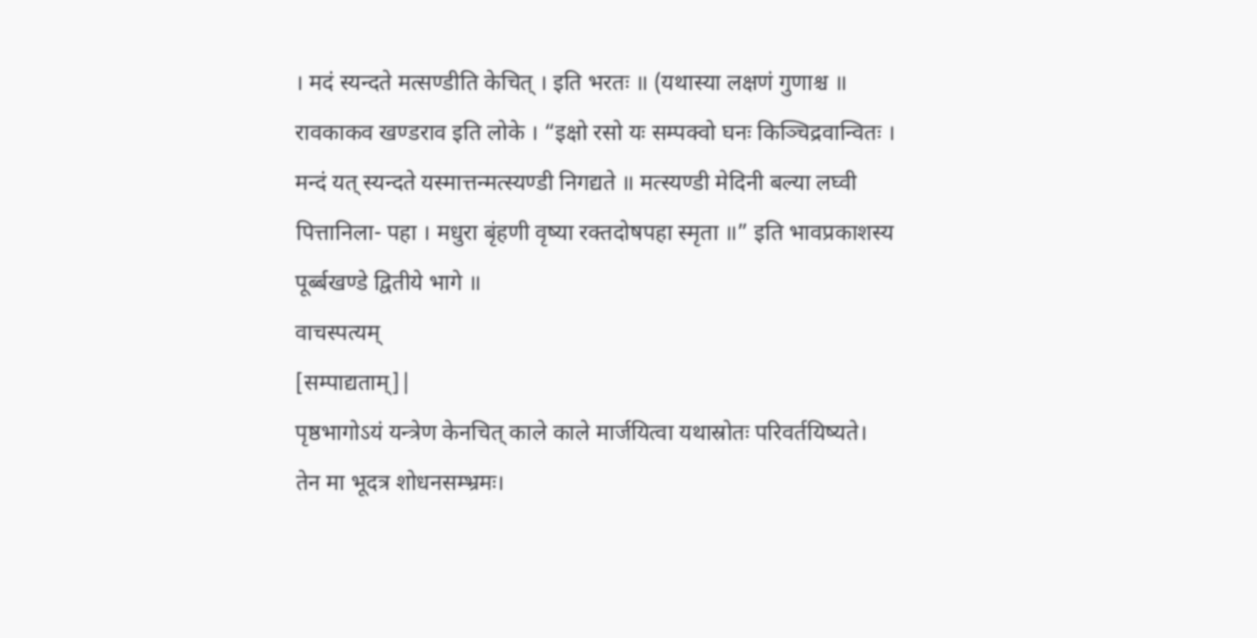। मदं स्यन्दते मत्सण्डीति केचित् । इति भरतः ॥ (यथास्या लक्षणं गुणाश्च ॥ रावकाकव खण्डराव इति लोके । “इक्षो रसो यः सम्पक्वो घनः किञ्चिद्रवान्वितः । मन्दं यत् स्यन्दते यस्मात्तन्मत्स्यण्डी निगद्यते ॥ मत्स्यण्डी मेदिनी बल्या लघ्वी पित्तानिला- पहा । मधुरा बृंहणी वृष्या रक्तदोषपहा स्मृता ॥” इति भावप्रकाशस्य पूर्ब्बखण्डे द्वितीये भागे ॥
वाचस्पत्यम्
[सम्पाद्यताम्]|
पृष्ठभागोऽयं यन्त्रेण केनचित् काले काले मार्जयित्वा यथास्रोतः परिवर्तयिष्यते। तेन मा भूदत्र शोधनसम्भ्रमः।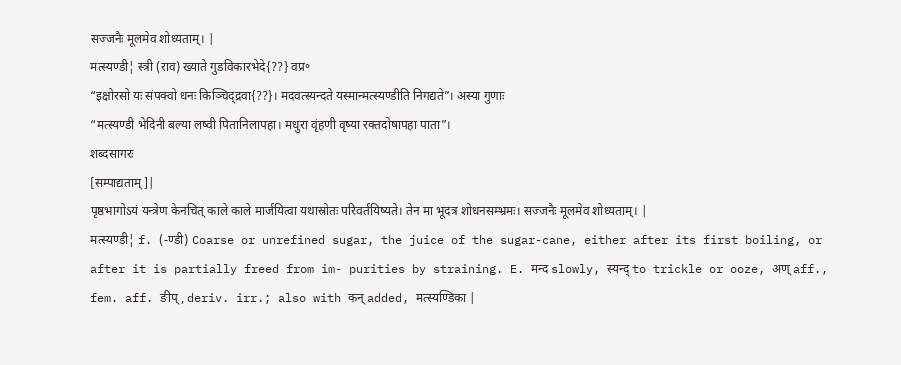सज्जनैः मूलमेव शोध्यताम्। |
मत्स्यण्डी¦ स्त्री (राव) ख्याते गुडविकारभेदे{??} वप्र॰
“इक्षोरसो यः संपक्वो धनः किञ्चिद्द्रवा{??}। मदवत्स्यन्दते यस्मान्मत्स्यण्डीति निगद्यते”। अस्या गुणाः
“मत्स्यण्डी भेदिनी बल्या लष्वी पितानिलापहा। मधुरा वृंहणी वृष्या रक्तदोषापहा पाता”।
शब्दसागरः
[सम्पाद्यताम्]|
पृष्ठभागोऽयं यन्त्रेण केनचित् काले काले मार्जयित्वा यथास्रोतः परिवर्तयिष्यते। तेन मा भूदत्र शोधनसम्भ्रमः। सज्जनैः मूलमेव शोध्यताम्। |
मत्स्यण्डी¦ f. (-ण्डी) Coarse or unrefined sugar, the juice of the sugar-cane, either after its first boiling, or after it is partially freed from im- purities by straining. E. मन्द slowly, स्यन्द् to trickle or ooze, अण् aff., fem. aff. ङीप्, deriv. irr.; also with कन् added, मत्स्यण्डिका |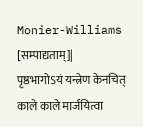Monier-Williams
[सम्पाद्यताम्]|
पृष्ठभागोऽयं यन्त्रेण केनचित् काले काले मार्जयित्वा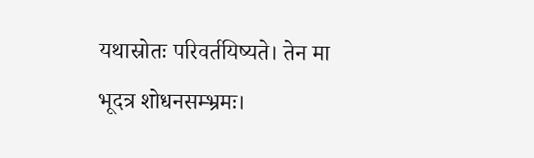यथास्रोतः परिवर्तयिष्यते। तेन मा भूदत्र शोधनसम्भ्रमः।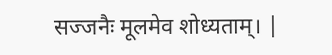सज्जनैः मूलमेव शोध्यताम्। |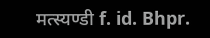मत्स्यण्डी f. id. Bhpr.